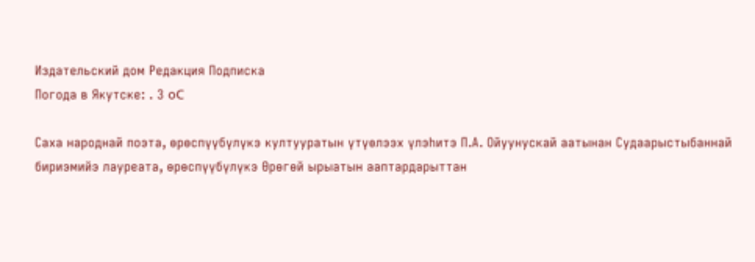Издательский дом Редакция Подписка
Погода в Якутске: . 3 oC

Саха народнай поэта, өрөспүүбүлүкэ култууратын үтүөлээх үлэһитэ П.А. Ойуунускай аатынан Судаарыстыбаннай бириэмийэ лауреата, өрөспүүбүлүкэ Өрөгөй ырыатын ааптардарыттан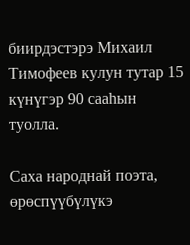биирдэстэрэ Михаил Тимофеев кулун тутар 15 күнүгэр 90 сааһын туолла.

Саха народнай поэта, өрөспүүбүлүкэ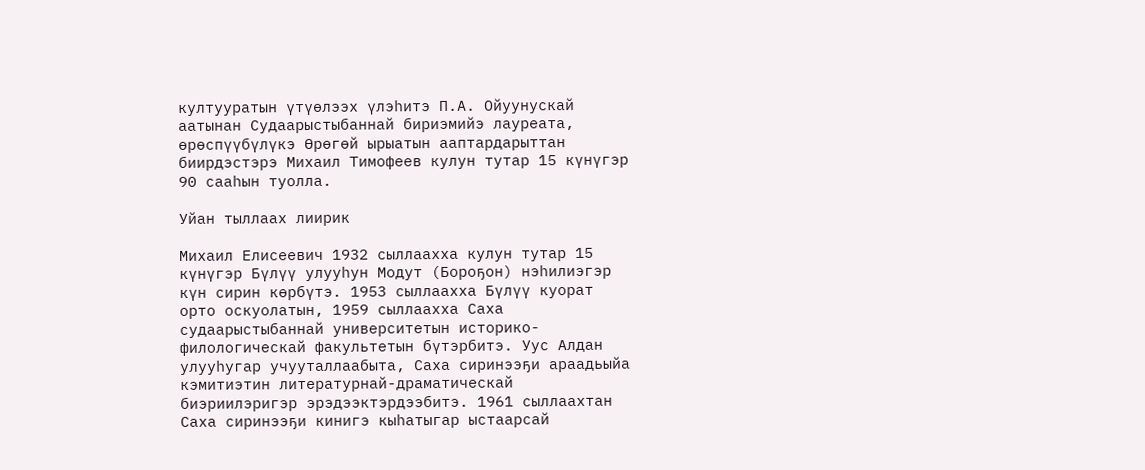култууратын үтүөлээх үлэһитэ П.А. Ойуунускай аатынан Судаарыстыбаннай бириэмийэ лауреата, өрөспүүбүлүкэ Өрөгөй ырыатын ааптардарыттан биирдэстэрэ Михаил Тимофеев кулун тутар 15 күнүгэр 90 сааһын туолла.

Уйан тыллаах лиирик

Михаил Елисеевич 1932 сыллаахха кулун тутар 15 күнүгэр Бүлүү улууһун Модут (Бороҕон) нэһилиэгэр күн сирин көрбүтэ. 1953 сыллаахха Бүлүү куорат орто оскуолатын, 1959 сыллаахха Саха судаарыстыбаннай университетын историко-филологическай факультетын бүтэрбитэ. Уус Алдан улууһугар учууталлаабыта, Саха сиринээҕи араадьыйа кэмитиэтин литературнай-драматическай биэриилэригэр эрэдээктэрдээбитэ. 1961 сыллаахтан Саха сиринээҕи кинигэ кыһатыгар ыстаарсай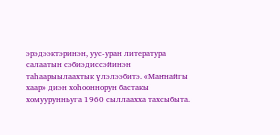эрэдээктэринэн, уус-уран литература салаатын сэбиэдиссэйинэн таһаарыылаахтык үлэлээбитэ. «Маҥнайгы хаар» диэн хоһооннорун бастакы хомуурунньуга 1960 сыллаахха тахсыбыта.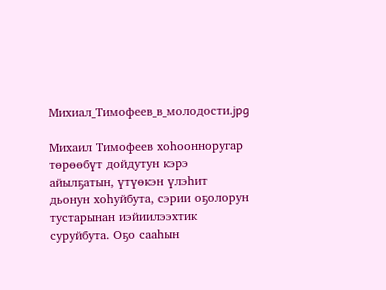Михиал_Тимофеев_в_молодости.jpg

Михаил Тимофеев хоһоонноругар төрөөбүт дойдутун кэрэ айылҕатын, үтүөкэн үлэһит дьонун хоһуйбута, сэрии оҕолорун тустарынан иэйиилээхтик суруйбута. Оҕо сааһын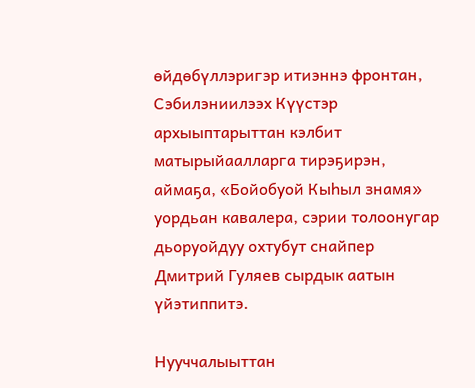өйдөбүллэригэр итиэннэ фронтан, Сэбилэниилээх Күүстэр архыыптарыттан кэлбит матырыйаалларга тирэҕирэн, аймаҕа, «Бойобуой Кыһыл знамя» уордьан кавалера, сэрии толоонугар дьоруойдуу охтубут снайпер Дмитрий Гуляев сырдык аатын үйэтиппитэ.

Нууччалыыттан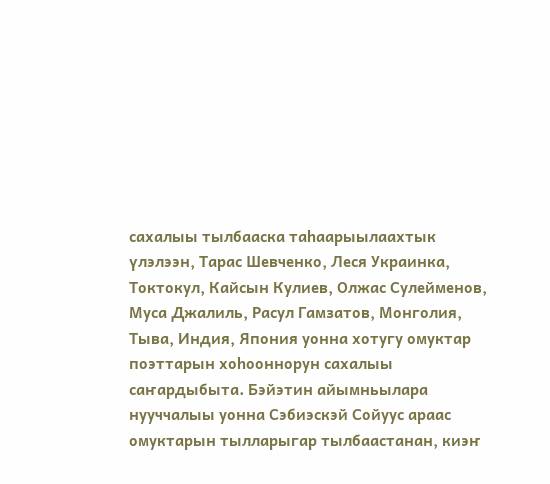сахалыы тылбааска таһаарыылаахтык үлэлээн, Тарас Шевченко, Леся Украинка, Токтокул, Кайсын Кулиев, Олжас Сулейменов, Муса Джалиль, Расул Гамзатов, Монголия, Тыва, Индия, Япония уонна хотугу омуктар поэттарын хоһооннорун сахалыы саҥардыбыта. Бэйэтин айымньылара нууччалыы уонна Сэбиэскэй Сойуус араас омуктарын тылларыгар тылбаастанан, киэҥ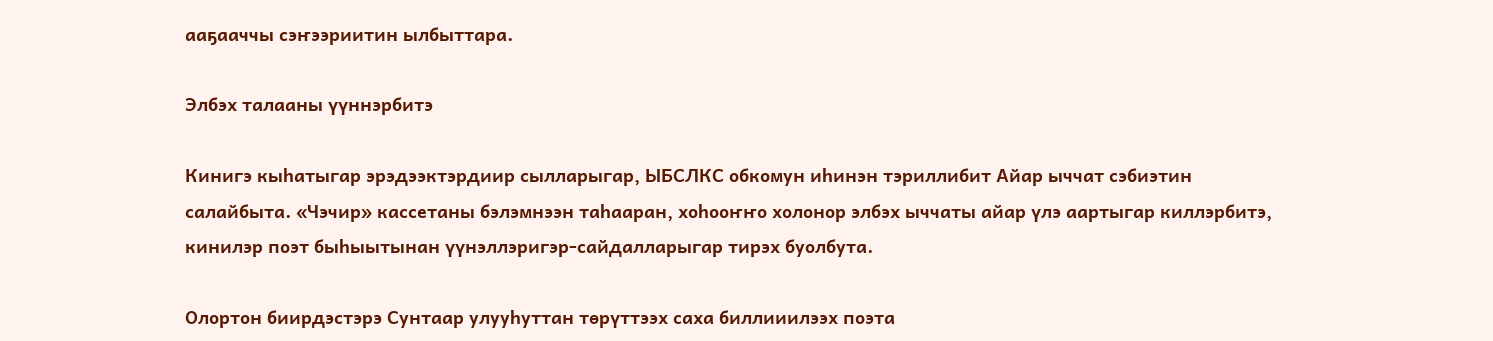ааҕааччы сэҥээриитин ылбыттара.

Элбэх талааны үүннэрбитэ

Кинигэ кыһатыгар эрэдээктэрдиир сылларыгар, ЫБСЛКС обкомун иһинэн тэриллибит Айар ыччат сэбиэтин салайбыта. «Чэчир» кассетаны бэлэмнээн таһааран, хоһооҥҥо холонор элбэх ыччаты айар үлэ аартыгар киллэрбитэ, кинилэр поэт быһыытынан үүнэллэригэр-сайдалларыгар тирэх буолбута.

Олортон биирдэстэрэ Сунтаар улууһуттан төрүттээх саха биллииилээх поэта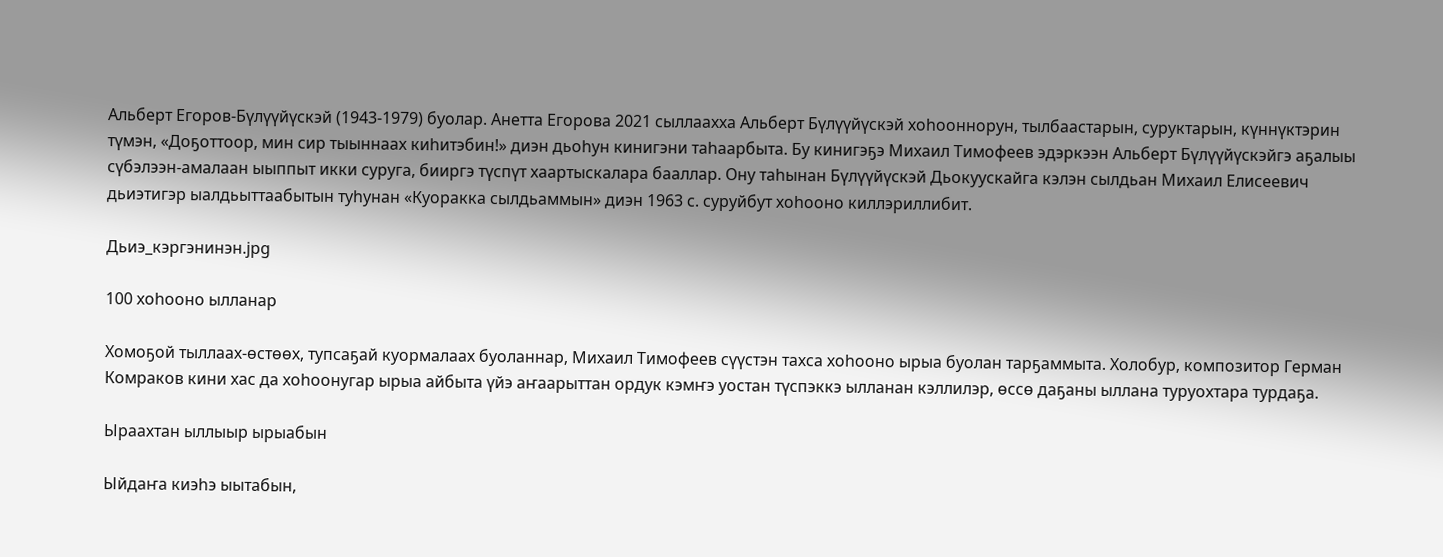Альберт Егоров-Бүлүүйүскэй (1943-1979) буолар. Анетта Егорова 2021 сыллаахха Альберт Бүлүүйүскэй хоһооннорун, тылбаастарын, суруктарын, күннүктэрин түмэн, «Доҕоттоор, мин сир тыыннаах киһитэбин!» диэн дьоһун кинигэни таһаарбыта. Бу кинигэҕэ Михаил Тимофеев эдэркээн Альберт Бүлүүйүскэйгэ аҕалыы сүбэлээн-амалаан ыыппыт икки суруга, бииргэ түспүт хаартыскалара бааллар. Ону таһынан Бүлүүйүскэй Дьокуускайга кэлэн сылдьан Михаил Елисеевич дьиэтигэр ыалдьыттаабытын туһунан «Куоракка сылдьаммын» диэн 1963 с. суруйбут хоһооно киллэриллибит.

Дьиэ_кэргэнинэн.jpg

100 хоһооно ылланар

Хомоҕой тыллаах-өстөөх, тупсаҕай куормалаах буоланнар, Михаил Тимофеев сүүстэн тахса хоһооно ырыа буолан тарҕаммыта. Холобур, композитор Герман Комраков кини хас да хоһоонугар ырыа айбыта үйэ аҥаарыттан ордук кэмҥэ уостан түспэккэ ылланан кэллилэр, өссө даҕаны ыллана туруохтара турдаҕа.

Ыраахтан ыллыыр ырыабын

Ыйдаҥа киэһэ ыытабын,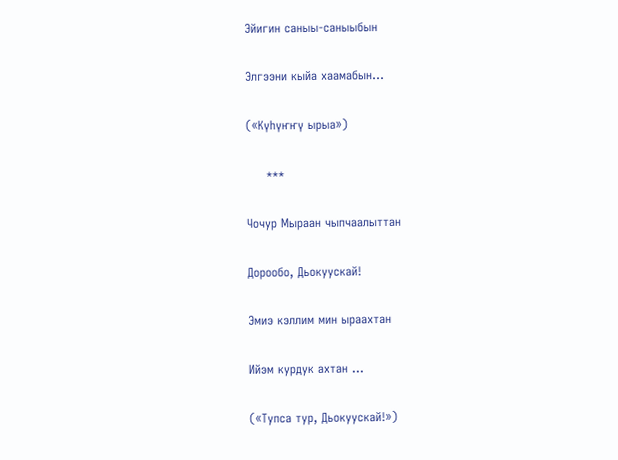Эйигин саныы-саныыбын

Элгээни кыйа хаамабын...

(«Күһүҥҥү ырыа»)

     ***

Чочур Мыраан чыпчаалыттан

Дорообо, Дьокуускай!

Эмиэ кэллим мин ыраахтан

Ийэм курдук ахтан …

(«Тупса тур, Дьокуускай!»)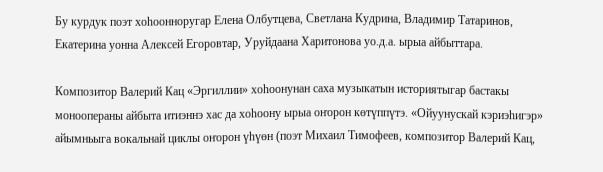Бу курдук поэт хоһоонноругар Елена Олбутцева, Светлана Кудрина, Владимир Татаринов, Екатерина уонна Алексей Егоровтар, Уруйдаана Харитонова уо.д.а. ырыа айбыттара.

Композитор Валерий Кац «Эргиллии» хоһоонунан саха музыкатын историятыгар бастакы моноопераны айбыта итиэннэ хас да хоһоону ырыа оҥорон көтүппүтэ. «Ойуунускай кэриэһигэр» айымньыга вокальнай циклы оҥорон үһүөн (поэт Михаил Тимофеев, композитор Валерий Кац,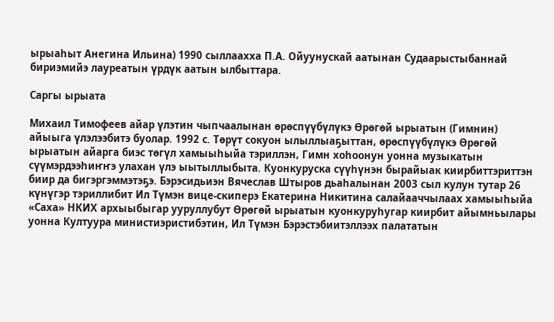ырыаһыт Анегина Ильина) 1990 сыллаахха П.А. Ойуунускай аатынан Судаарыстыбаннай бириэмийэ лауреатын үрдүк аатын ылбыттара.

Саргы ырыата

Михаил Тимофеев айар үлэтин чыпчаалынан өрөспүүбүлүкэ Өрөгөй ырыатын (Гимнин) айыыга үлэлээбитэ буолар. 1992 с. Төрүт сокуон ылыллыаҕыттан, өрөспүүбүлүкэ Өрөгөй ырыатын айарга биэс төгүл хамыыһыйа тэриллэн, Гимн хоһоонун уонна музыкатын сүүмэрдээһиҥҥэ улахан үлэ ыытыллыбыта. Куонкуруска сүүһүнэн бырайыак киирбиттэриттэн биир да бигэргэммэтэҕэ. Бэрэсидьиэн Вячеслав Штыров дьаһалынан 2003 сыл кулун тутар 26 күнүгэр тэриллибит Ил Түмэн вице-скиперэ Екатерина Никитина салайааччылаах хамыыһыйа «Саха» НКИХ архыыбыгар ууруллубут Өрөгөй ырыатын куонкуруһугар киирбит айымньылары уонна Култуура министиэристибэтин, Ил Түмэн Бэрэстэбиитэллээх палататын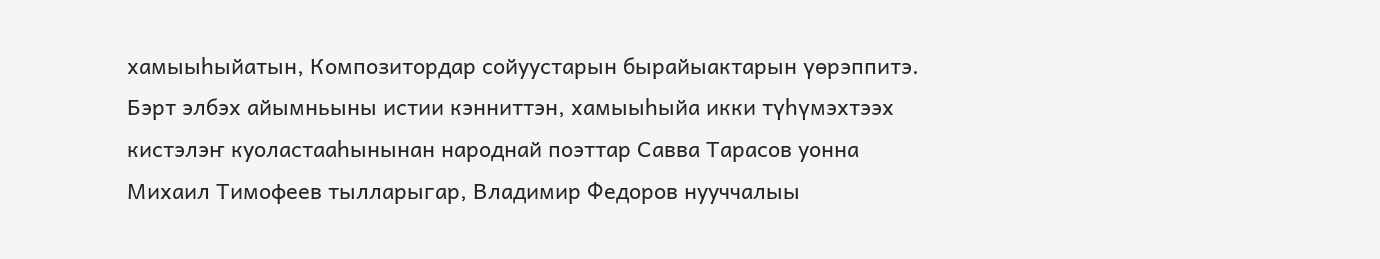хамыыһыйатын, Композитордар сойуустарын бырайыактарын үөрэппитэ. Бэрт элбэх айымньыны истии кэнниттэн, хамыыһыйа икки түһүмэхтээх кистэлэҥ куоластааһынынан народнай поэттар Савва Тарасов уонна Михаил Тимофеев тылларыгар, Владимир Федоров нууччалыы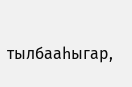тылбааһыгар,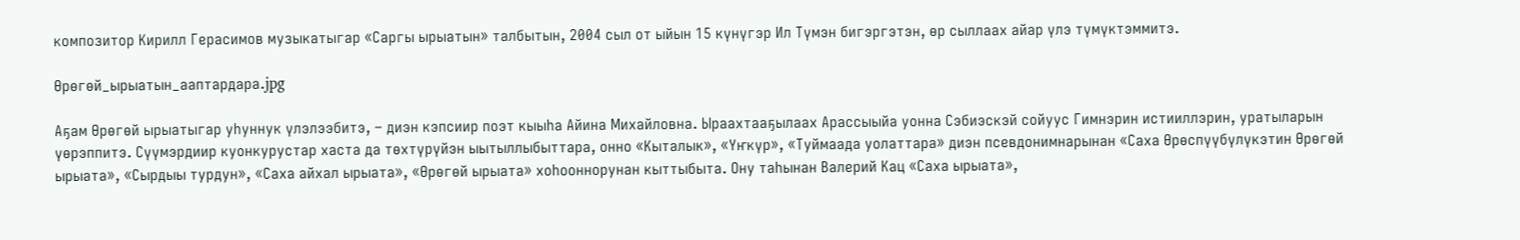композитор Кирилл Герасимов музыкатыгар «Саргы ырыатын» талбытын, 2004 сыл от ыйын 15 күнүгэр Ил Түмэн бигэргэтэн, өр сыллаах айар үлэ түмүктэммитэ.

Өрөгөй_ырыатын_ааптардара.jpg

Аҕам Өрөгөй ырыатыгар уһуннук үлэлээбитэ, – диэн кэпсиир поэт кыыһа Айина Михайловна. Ыраахтааҕылаах Арассыыйа уонна Сэбиэскэй сойуус Гимнэрин истииллэрин, уратыларын үөрэппитэ. Сүүмэрдиир куонкурустар хаста да төхтүрүйэн ыытыллыбыттара, онно «Кыталык», «Үҥкүр», «Туймаада уолаттара» диэн псевдонимнарынан «Саха Өрөспүүбүлүкэтин Өрөгөй ырыата», «Сырдыы турдун», «Саха айхал ырыата», «Өрөгөй ырыата» хоһооннорунан кыттыбыта. Ону таһынан Валерий Кац «Саха ырыата»,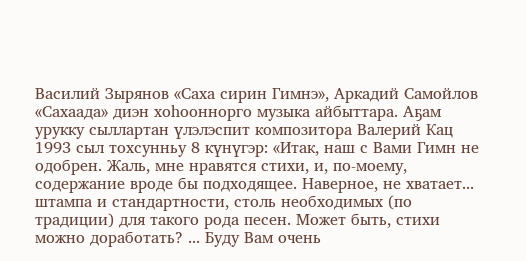Василий Зырянов «Саха сирин Гимнэ», Аркадий Самойлов «Сахаада» диэн хоһооннорго музыка айбыттара. Аҕам урукку сыллартан үлэлэспит композитора Валерий Кац 1993 сыл тохсунньу 8 күнүгэр: «Итак, наш с Вами Гимн не одобрен. Жаль, мне нравятся стихи, и, по-моему, содержание вроде бы подходящее. Наверное, не хватает... штампа и стандартности, столь необходимых (по традиции) для такого рода песен. Может быть, стихи можно доработать? ... Буду Вам очень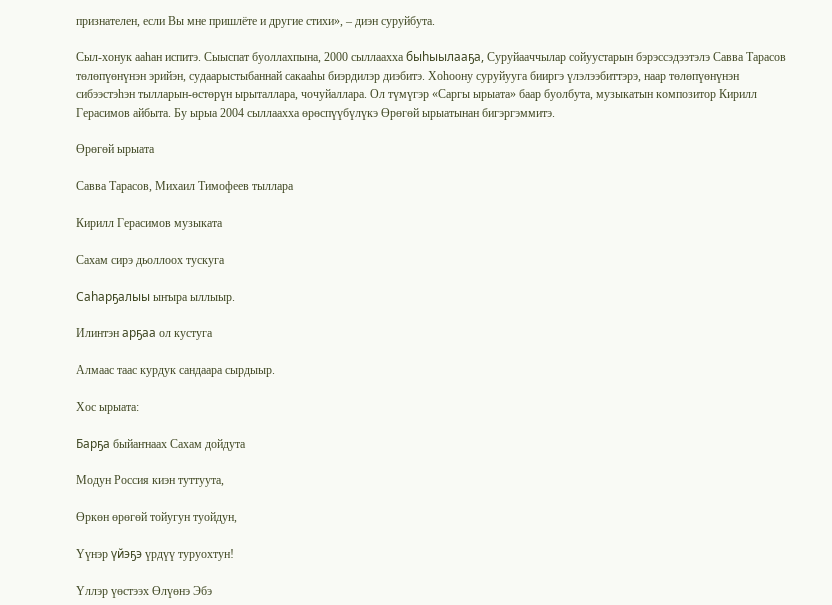признателен, если Вы мне пришлёте и другие стихи», – диэн суруйбута.

Сыл-хонук ааһан испитэ. Сыыспат буоллахпына, 2000 сыллаахха быһыылааҕа, Суруйааччылар сойуустарын бэрэссэдээтэлэ Савва Тарасов төлөпүөнүнэн эрийэн, судаарыстыбаннай сакааһы биэрдилэр диэбитэ. Хоһоону суруйууга бииргэ үлэлээбиттэрэ, наар төлөпүөнүнэн сибээстэһэн тылларын-өстөрүн ырыталлара, чочуйаллара. Ол түмүгэр «Саргы ырыата» баар буолбута, музыкатын композитор Кирилл Герасимов айбыта. Бу ырыа 2004 сыллаахха өрөспүүбүлүкэ Өрөгөй ырыатынан бигэргэммитэ.

Өрөгөй ырыата

Савва Тарасов, Михаил Тимофеев тыллара

Кирилл Герасимов музыката

Сахам сирэ дьоллоох тускуга

Саһарҕалыы ыҥыра ыллыыр.

Илинтэн арҕаа ол кустуга

Алмаас таас курдук сандаара сырдыыр.

Хос ырыата:

Барҕа быйаҥнаах Сахам дойдута

Модун Россия киэн туттуута,

Өркөн өрөгөй тойугун туойдун,

Үүнэр үйэҕэ үрдүү туруохтун!

Үллэр үөстээх Өлүөнэ Эбэ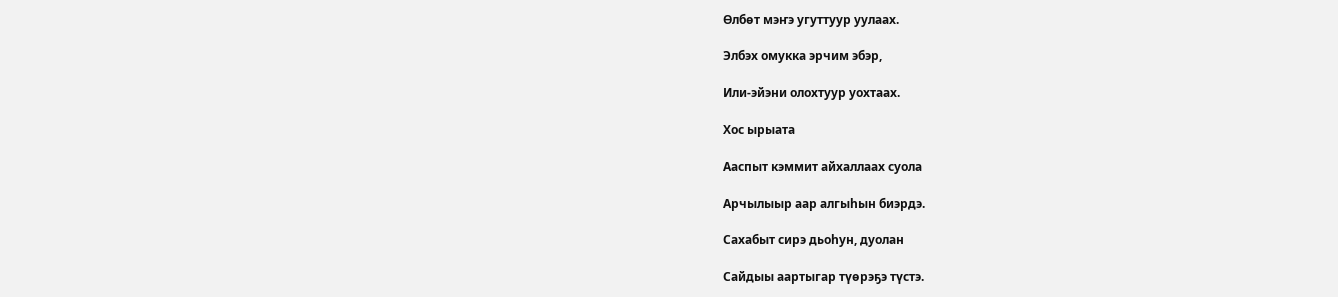Өлбөт мэҥэ угуттуур уулаах.

Элбэх омукка эрчим эбэр,

Или-эйэни олохтуур уохтаах.

Хос ырыата

Ааспыт кэммит айхаллаах суола

Арчылыыр аар алгыһын биэрдэ.

Сахабыт сирэ дьоһун, дуолан

Сайдыы аартыгар түөрэҕэ түстэ.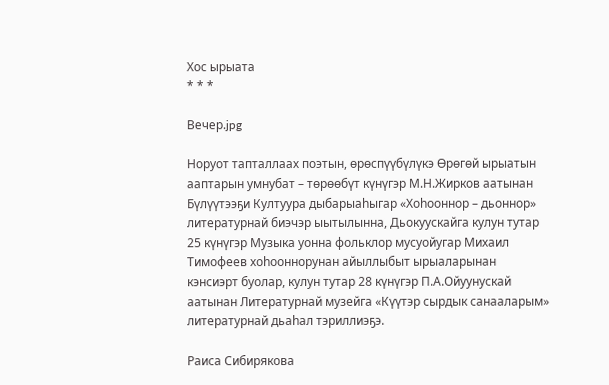Хос ырыата
* * *

Вечер.jpg

Норуот тапталлаах поэтын, өрөспүүбүлүкэ Өрөгөй ырыатын ааптарын умнубат – төрөөбүт күнүгэр М.Н.Жирков аатынан Бүлүүтээҕи Култуура дыбарыаһыгар «Хоһооннор – дьоннор» литературнай биэчэр ыытылынна, Дьокуускайга кулун тутар 25 күнүгэр Музыка уонна фольклор мусуойугар Михаил Тимофеев хоһооннорунан айыллыбыт ырыаларынан кэнсиэрт буолар, кулун тутар 28 күнүгэр П.А.Ойуунускай аатынан Литературнай музейга «Күүтэр сырдык санааларым» литературнай дьаһал тэриллиэҕэ.

Раиса Сибирякова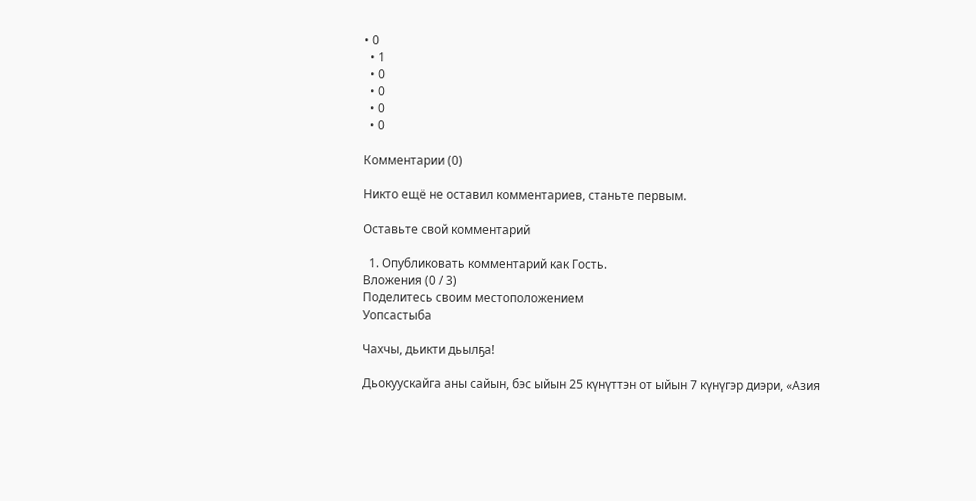• 0
  • 1
  • 0
  • 0
  • 0
  • 0

Комментарии (0)

Никто ещё не оставил комментариев, станьте первым.

Оставьте свой комментарий

  1. Опубликовать комментарий как Гость.
Вложения (0 / 3)
Поделитесь своим местоположением
Уопсастыба

Чахчы, дьикти дьылҕа!

Дьокуускайга аны сайын, бэс ыйын 25 күнүттэн от ыйын 7 күнүгэр диэри, «Азия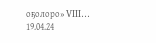оҕолоро» VIII…
19.04.24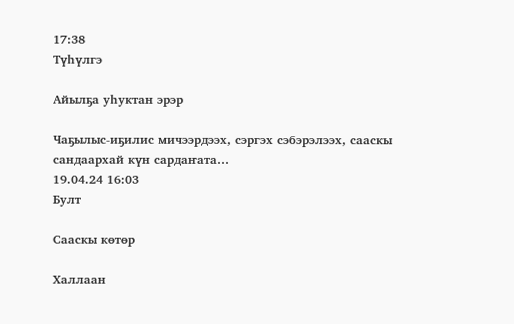17:38
Түһүлгэ

Айылҕа уһуктан эрэр

Чаҕылыс-иҕилис мичээрдээх, сэргэх сэбэрэлээх, сааскы сандаархай күн сардаҥата…
19.04.24 16:03
Булт

Сааскы көтөр

Халлаан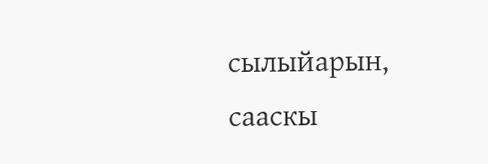сылыйарын, сааскы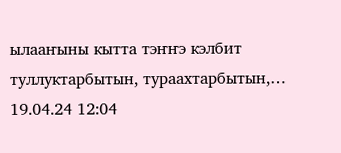ылааҥыны кытта тэҥҥэ кэлбит туллуктарбытын, тураахтарбытын,…
19.04.24 12:04